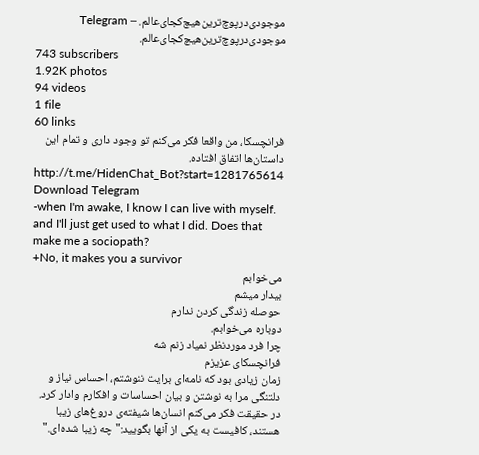موجودی‌در‌پوچ‌ترین‌هیچ‌کجای‌عالم. – Telegram
موجودی‌در‌پوچ‌ترین‌هیچ‌کجای‌عالم.
743 subscribers
1.92K photos
94 videos
1 file
60 links
فرانچسکا، من واقعا فکر می‌کنم تو وجود داری و تمام این
داستان‌ها اتفاق افتاده.
http://t.me/HidenChat_Bot?start=1281765614
Download Telegram
-when I'm awake, I know I can live with myself. and I'll just get used to what I did. Does that make me a sociopath?
+No, it makes you a survivor
می‌خوابم
بیدار میشم
حوصله زندگی کردن ندارم
دوباره می‌خوابم.
چرا فرد موردنظر نمیاد زنم شه
فرانچسکای عزیزم
زمان زیادی بود که نامه‌ای برایت ننوشتم، احساس نیاز و دلتنگی مرا به نوشتن و بیان احساسات و افکارم وادار کرد.
در حقیقت فکر می‌کنم انسان‌ها شیفته‌ی دروغ‌های زیبا هستند، کافیست به یکی از آنها بگویید:" چه زیبا شده‌ای."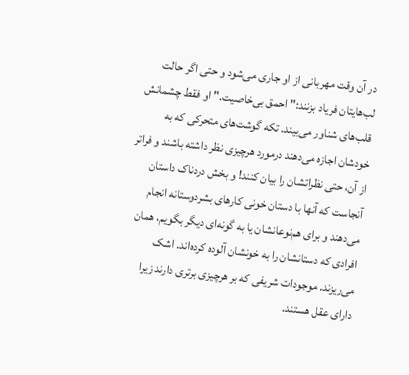در آن وقت مهربانی از او جاری می‌شود و حتی اگر حالت لب‌هایتان فریاد بزنند:" احمق بی‌خاصیت." او فقط چشمانش قلب‌های شناور می‌بیند. تکه گوشت‌های متحرکی که به خودشان اجازه می‌دهند درمورد هرچیزی نظر داشته باشند و فراتر از آن، حتی نظراتشان را بیان کنند! و بخش دردناک داستان آنجاست که آنها با دستان خونی کارهای بشردوستانه انجام می‌دهند و برای هم‌نوعانشان یا به گونه‌ای دیگر بگویم، همان افرادی که دستانشان را به خونشان آلوده کرده‌اند. اشک می‌ریزند. موجودات شریفی که بر هرچیزی برتری دارند زیرا دارای عقل هستند.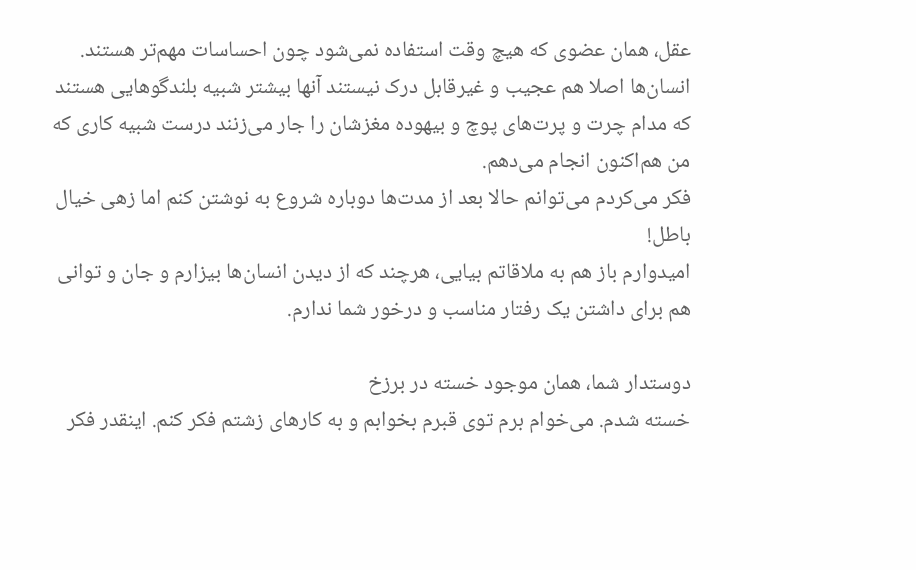عقل، همان عضوی که هیچ وقت استفاده نمی‌شود چون احساسات مهم‌تر هستند. انسان‌ها اصلا هم عجیب و غیرقابل درک نیستند آنها بیشتر شبیه بلندگوهایی هستند که مدام چرت و پرت‌های پوچ و بیهوده مغزشان را جار می‌زنند درست شبیه کاری که من هم‌اکنون انجام می‌دهم.
فکر می‌کردم می‌توانم حالا بعد از مدت‌ها دوباره شروع به نوشتن کنم اما زهی خیال باطل!
امیدوارم باز هم به ملاقاتم بیایی، هرچند که از دیدن انسان‌ها بیزارم و جان و توانی هم برای داشتن یک رفتار مناسب و درخور شما ندارم.

دوستدار شما، همان موجود خسته در برزخ
خسته شدم. می‌خوام برم توی قبرم بخوابم و به کارهای زشتم فکر کنم. اینقدر فکر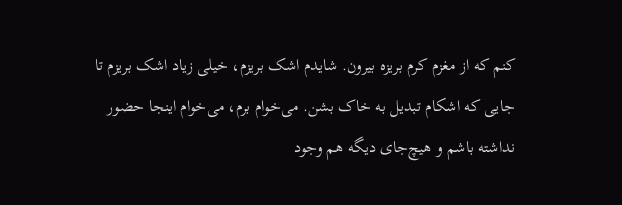کنم که از مغزم کرم بریزه بیرون. شایدم اشک بریزم، خیلی زیاد اشک بریزم تا جایی که اشکام تبدیل به خاک بشن. می‌خوام برم، می‌خوام اینجا حضور نداشته باشم و هیچ‌جای دیگه هم وجود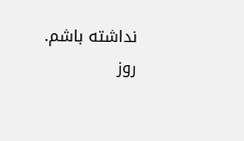نداشته باشم.
روز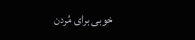خوبی برای مُردن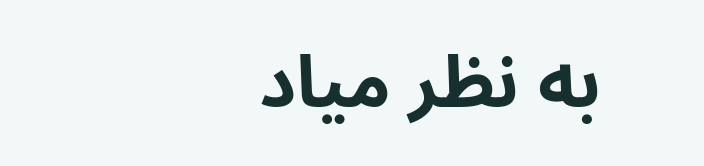به نظر میاد